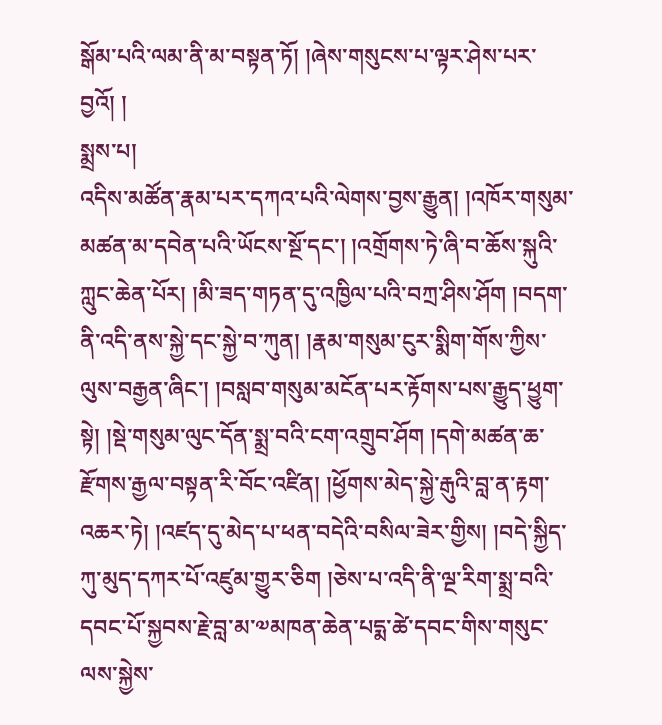སྒོམ་པའི་ལམ་ནི་མ་བསྟན་ཏོ། །ཞེས་གསུངས་པ་ལྟར་ཤེས་པར་བྱའོ། །
སྨྲས་པ།
འདིས་མཚོན་རྣམ་པར་དཀའ་པའི་ལེགས་བྱས་རྒྱུན། །འཁོར་གསུམ་མཚན་མ་དབེན་པའི་ཡོངས་སྔོ་དང་། །འགྲོགས་ཏེ་ཞི་བ་ཆོས་སྐུའི་ཀླུང་ཆེན་པོར། །མི་ཟད་གཏན་དུ་འཁྱིལ་པའི་བཀྲ་ཤིས་ཤོག །བདག་ནི་འདི་ནས་སྐྱེ་དང་སྐྱེ་བ་ཀུན། །རྣམ་གསུམ་ངུར་སྨིག་གོས་ཀྱིས་ལུས་བརྒྱན་ཞིང་། །བསླབ་གསུམ་མངོན་པར་རྟོགས་པས་རྒྱུད་ཕྱུག་སྟེ། །སྡེ་གསུམ་ལུང་དོན་སྨྲ་བའི་ངག་འགྲུབ་ཤོག །དགེ་མཚན་ཆ་རྫོགས་རྒྱལ་བསྟན་རི་བོང་འཛིན། །ཕྱོགས་མེད་སྐྱེ་རྒུའི་བླ་ན་རྟག་འཆར་ཏེ། །འཛད་དུ་མེད་པ་ཕན་བདེའི་བསིལ་ཟེར་གྱིས། །བདེ་སྐྱིད་ཀུ་མུད་དཀར་པོ་འཛུམ་གྱུར་ཅིག །ཅེས་པ་འདི་ནི་ལྔ་རིག་སྨྲ་བའི་དབང་པོ་སྐྱབས་རྗེ་བླ་མ་༧མཁན་ཆེན་པདྨ་ཚེ་དབང་གིས་གསུང་ལས་སྐྱེས་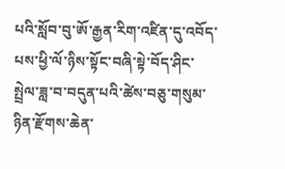པའི་སློབ་བུ་ཨོ་རྒྱན་རིག་འཛིན་དུ་འབོད་པས་ཕྱི་ལོ་ཉིས་སྟོང་བཞི་སྟེ་བོད་ཤིང་སྤྲེལ་ཟླ་བ་བདུན་པའི་ཚེས་བཅུ་གསུམ་ཉིན་རྫོགས་ཆེན་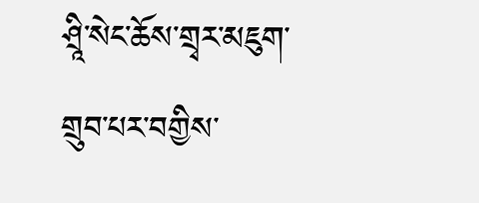ཤྲཱི་སེང་ཆོས་གྲྭར་མཇུག་གྲུབ་པར་བགྱིས་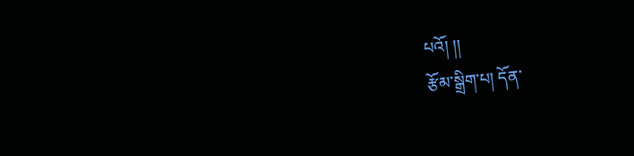པའོ། །།
རྩོམ་སྒྲིག་པ། དོན་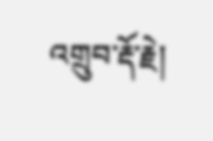འགྲུབ་རྡོ་རྗེ།